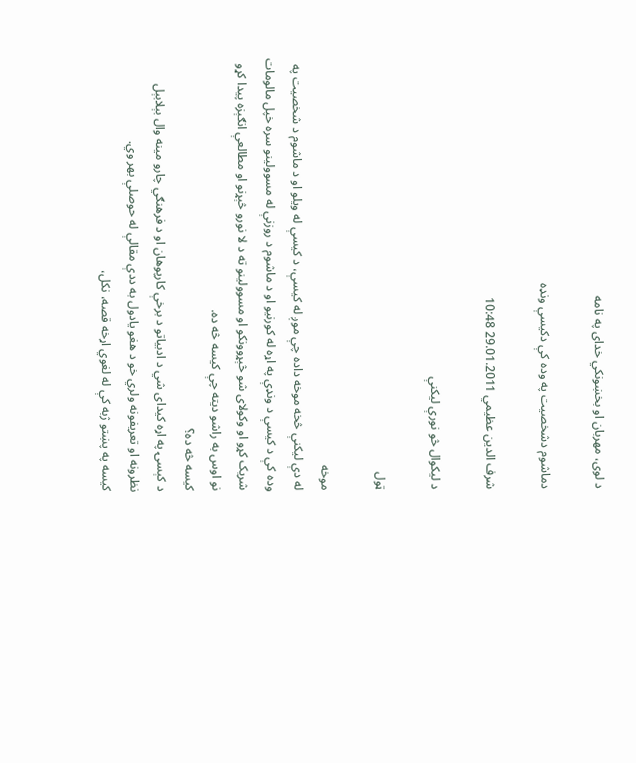د لوی، مهربان او بخښونکي خدای په نامه

دماشوم دشخصیت په وده کې دکیسې ونډه

شرف الدین عظیمي 29.01.2011 10:48

د ليکوال څو نورې لیکنې

ټول

موخه
له دې لیکنې څخه موخه داده چې موږ له کیسې، د کیسې له ویلو او د ماشوم د شخصیت په وده کې د کیسې د ونډې په اړه له کورنیو او د ماشوم د روزنې له مسوولینو سره خپل مالومات شریک کړو او وکولای شو څېړوونکو او مسوولینو ته د لا نورو څېړنو او مطالعې انګېزه پيدا کړو نو اوس به راشو دیته چې کیسه څه ده.
کیسه څه ده؟
د کېسۍ په اړه کیدای شي د ادبیاتو د برخې کارپوهان او د فرهنګي چارو مینه وال بېلابېل نظرونه او تعریفونه ولري خو د هغو یادول به ددې مقالې له حوصلې بهر وي.
کیسه په پښتو ژبه کې له لغوي اړخه قصه، نکل،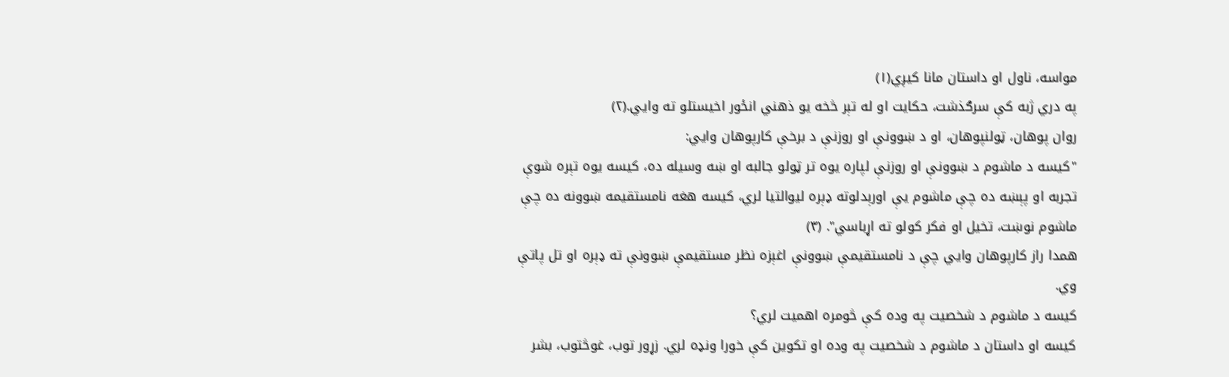مواسه، ناول او داستان مانا کیږي(۱)
په دري ژبه کې سرګذشت، حکایت او له تېر څخه یو ذهني انځور اخیستلو ته وايي.(۲)
روان پوهان، ټولنپوهان، او د ښوونې او روزنې د برخې کارپوهان وايي:
"کیسه د ماشوم د ښوونې او روزنې لپاره یوه تر ټولو جالبه او ښه وسیله ده، کیسه یوه تېره شوې تجربه او پېښه ده چې ماشوم یې اورېدلوته ډېره لیوالتیا لري، کیسه هغه نامستقیمه ښوونه ده چې ماشوم نوښت، تخیل او فکر کولو ته اړباسي". (۳)
همدا راز کارپوهان وايي چې د نامستقیمې ښوونې اغېزه نظر مستقیمې ښوونې ته ډېره او تل پاتې وي.
کیسه د ماشوم د شخصیت په وده کې څومره اهمیت لري؟
کیسه او داستان د ماشوم د شخصیت په وده او تکوین کې خورا ونډه لري. زړور توب، غوڅتوب، بشر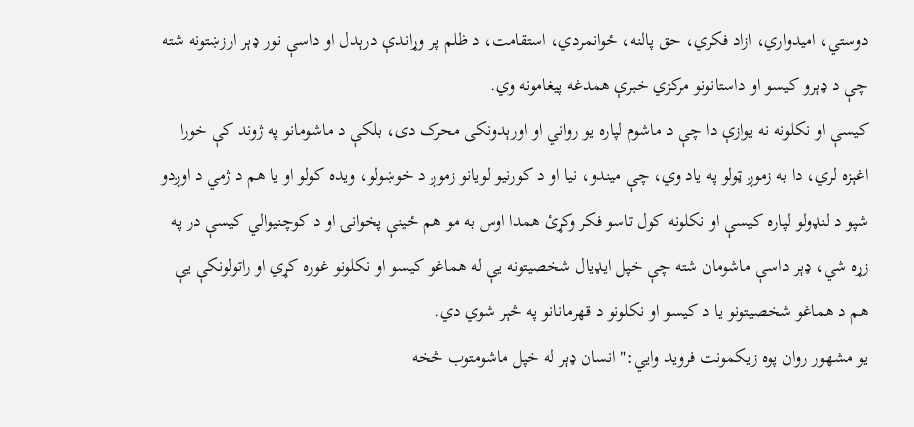دوستي، امیدواري، ازاد فکري، حق پالنه، ځوانمردي، استقامت، د ظلم پر وړاندې درېدل او داسې نور ډېر ارزښتونه شته چې د ډېرو کیسو او داستانونو مرکزي خبرې همدغه پیغامونه وي.
کیسې او نکلونه نه یوازې دا چې د ماشوم لپاره یو رواني او اورېدونکی محرک دی، بلکې د ماشومانو په ژوند کې خورا اغېزه لري، دا به زموږ ټولو په یاد وي، چې میندو، نیا او د کورنیو لویانو زموږ د خوښولو، ویده کولو او یا هم د ژمي د اوږدو شپو د لنډولو لپاره کیسې او نکلونه کول تاسو فکر وکړئ همدا اوس به مو هم ځینې پخوانۍ او د کوچنیوالي کیسې در په زړه شي، ډېر داسې ماشومان شته چې خپل ایډیال شخصیتونه یې له هماغو کیسو او نکلونو غوره کړي او راتولونکې یې هم د هماغو شخصیتونو یا د کیسو او نکلونو د قهرمانانو په څېر شوي دي.
یو مشهور روان پوه زیکمونت فروید وايي:" انسان ډېر له خپل ماشومتوب څخه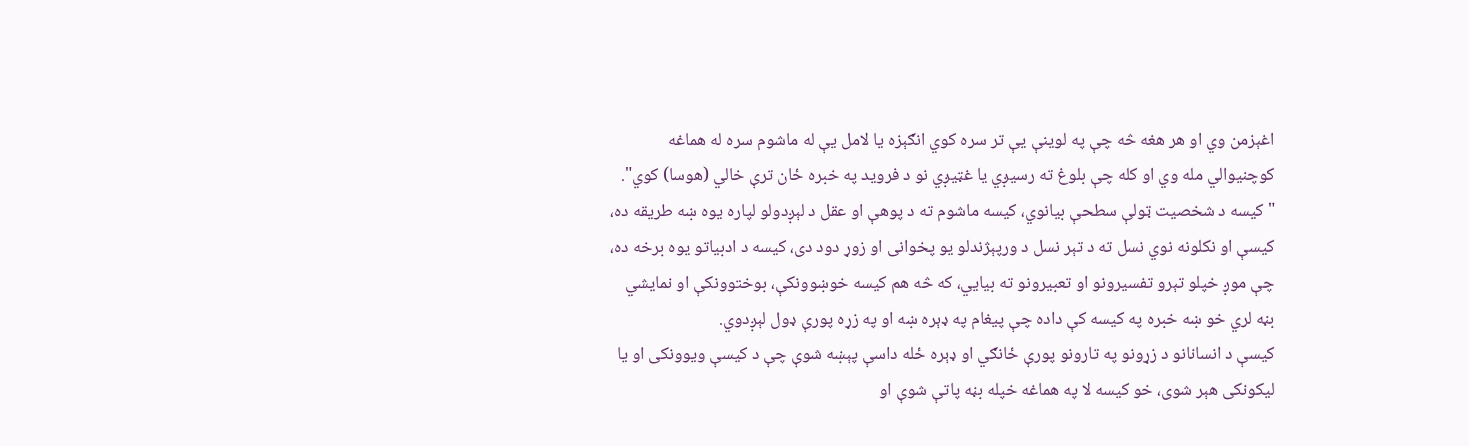اغېزمن وي او هر هغه څه چې په لوینې یې تر سره کوي انګېزه یا لامل یې له ماشوم سره له هماغه کوچنیوالي مله وي او کله چې بلوغ ته رسیږي یا غټیږي نو د فروید په خبره ځان ترې خالي (هوسا) کوي".
"کیسه د شخصیت ټولې سطحې بیانوي، کیسه ماشوم ته د پوهې او عقل د لېږدولو لپاره یوه ښه طریقه ده، کیسې او نکلونه نوي نسل ته د تېر نسل د ورپېژندلو یو پخوانی او زوړ دود دی، کیسه د ادبیاتو یوه برخه ده، چې موږ خپلو تېرو تفسیرونو او تعبیرونو ته بیايي، که څه هم کیسه خوښوونکې، بوختوونکې او نمايشي بڼه لري خو ښه خبره په کیسه کې داده چې پیغام په ډېره ښه او په زړه پورې ډول لېږدوي.
کیسې د انسانانو د زړونو په تارونو پورې ځانګي او ډېره ځله داسې پېښه شوې چې د کیسې ویوونکی او یا لیکونکی هېر شوی، خو کیسه لا په هماغه خپله بڼه پاتې شوې او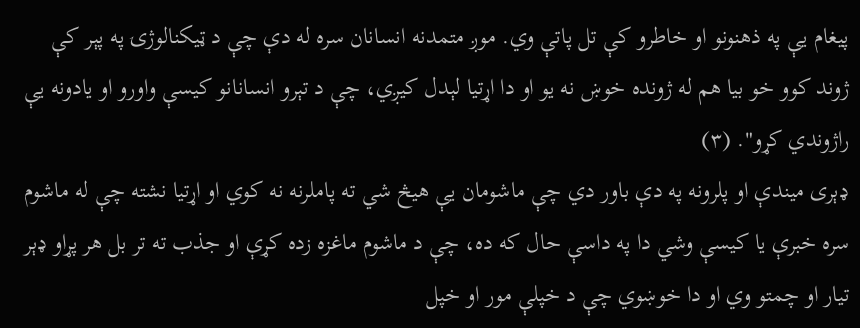پیغام یې په ذهنونو او خاطرو کې تل پاتې وي. موږ متمدنه انسانان سره له دې چې د ټیکنالوژۍ په پېر کې ژوند کوو خو بیا هم له ژونده خوښ نه یو او دا اړتیا لېدل کیږي، چې د تېرو انسانانو کیسې واورو او یادونه یې راژوندي کړو". (۳)
ډېری میندې او پلرونه په دې باور دي چې ماشومان یې هیڅ شي ته پاملرنه نه کوي او اړتیا نشته چې له ماشوم سره خبرې یا کیسې وشي دا په داسې حال که ده، چې د ماشوم ماغزه زده کړې او جذب ته تر بل هر پړاو ډېر تیار او چمتو وي او دا خوښوي چې د خپلې مور او خپل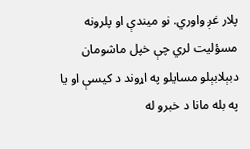پلار غږ واوري. نو میندې او پلرونه مسؤلیت لري چې خپل ماشومان دبېلابېلو مسایلو په اړوند د کیسې او یا په بله مانا د خبرو له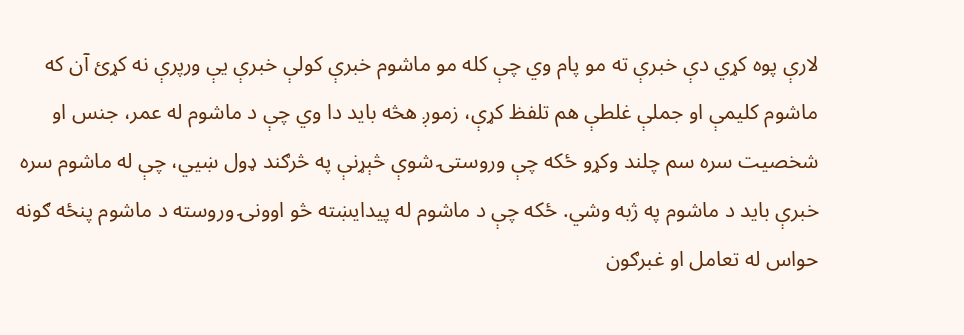لارې پوه کړي دې خبرې ته مو پام وي چې کله مو ماشوم خبرې کولې خبرې یې ورپرې نه کړئ آن که ماشوم کلیمې او جملې غلطې هم تلفظ کړې، زموږ هڅه باید دا وي چې د ماشوم له عمر، جنس او شخصیت سره سم چلند وکړو ځکه چې وروستۍ شوې څېړنې په څرګند ډول ښیي، چې له ماشوم سره خبرې باید د ماشوم په ژبه وشي. ځکه چې د ماشوم له پیدایښته څو اوونۍ وروسته د ماشوم پنځه ګونه حواس له تعامل او غبرګون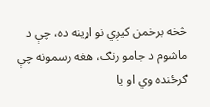څخه برخمن کیږي نو اړینه ده، چې د ماشوم د جامو رنګ، هغه رسمونه چې ګرځنده وي او یا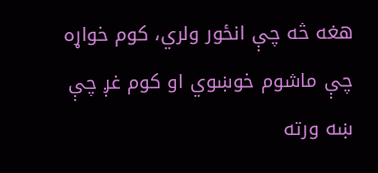هغه څه چې انځور ولري، کوم خواړه چې ماشوم خوښوي او کوم غږ چې ښه ورته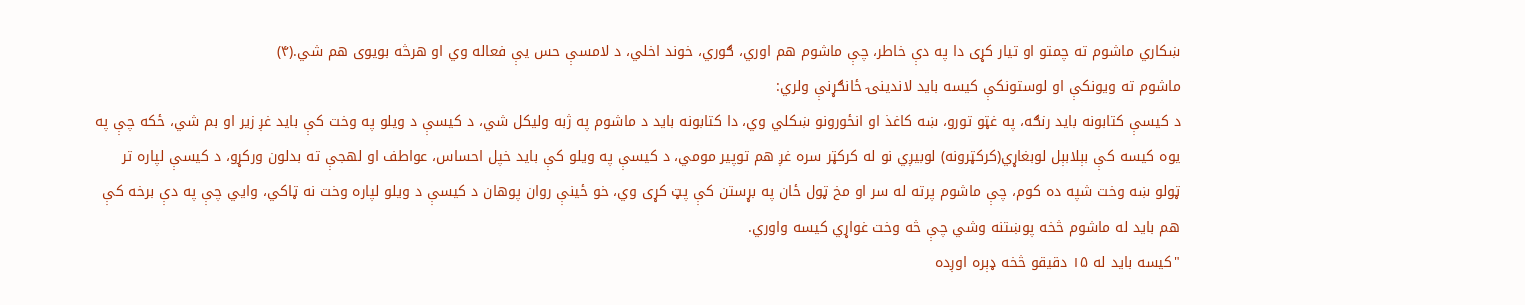ښکاري ماشوم ته چمتو او تیار کړی دا په دې خاطر، چې ماشوم هم اوري، ګوري، خوند اخلي، د لامسې حس یې فعاله وي او هرڅه بویوی هم شي.(۴)
ماشوم ته ویونکې او لوستونکې کیسه باید لاندینۍ ځانګړنې ولري:
د کیسې کتابونه باید رنګه، په غټو تورو، ښه کاغذ او انځورونو ښکلي وي، دا کتابونه باید د ماشوم په ژبه ولیکل شي، د کیسې د ویلو په وخت کې باید غږ زیر او بم شي، ځکه چې په یوه کیسه کې بېلابېل لوبغاړي(کرکټرونه) لوبیږي نو له کرکټر سره غږ هم توپیر مومي، د کیسې په ویلو کې باید خپل احساس، عواطف او لهجې ته بدلون ورکړو، د کیسې لپاره تر ټولو ښه وخت شپه ده کوم، چې ماشوم پرته له سر او مخ ټول ځان په بړستن کې پټ کړی وي، خو ځینې روان پوهان د کیسې د ویلو لپاره وخت نه ټاکي، وايي چې په دې برخه کې هم باید له ماشوم څخه پوښتنه وشي چې څه وخت غواړي کیسه واوري.
"کیسه باید له ۱۵ دقیقو څخه ډېره اوږده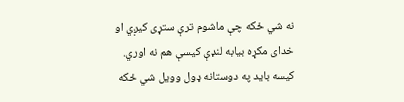نه شي ځکه چې ماشوم ترې ستړی کیږي او خدای مکړه بیابه لنډې کیسې هم نه اوري. کیسه باید په دوستانه ډول وویل شي ځکه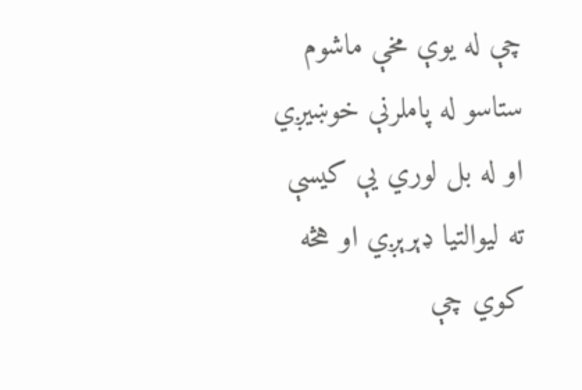چې له یوې مخې ماشوم ستاسو له پاملرنې خوښيږي او له بل لوري یې کیسې ته لیوالتیا ډېرېږي او هڅه کوي چې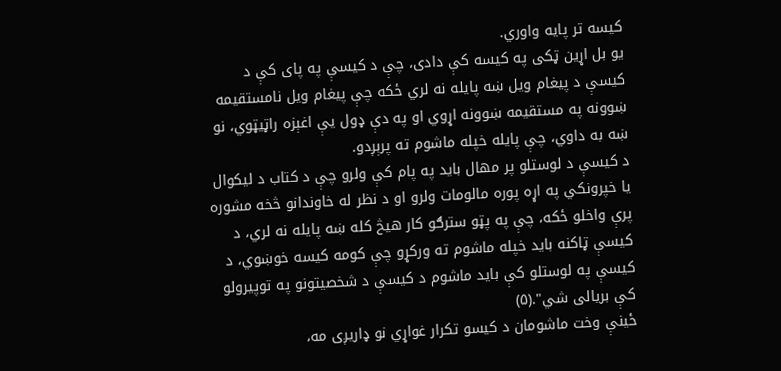کیسه تر پایه واوري.
یو بل اړین ټکی په کیسه کې دادی، چې د کیسې په پای کې د کیسې د پیغام ویل ښه پایله نه لري ځکه چې پيغام ویل نامستقیمه ښوونه په مستقیمه ښوونه اړوي او په دې ډول یې اغېزه راټیټوي، نو ښه به داوي، چې پایله خپله ماشوم ته پرېږدو.
د کیسې د لوستلو پر مهال باید په پام کې ولرو چې د کتاب د لیکوال یا خپرونکي په اړه پوره مالومات ولرو او د نظر له خاوندانو څخه مشوره پرې واخلو ځکه، چې په پټو سترګو کار هیڅ کله ښه پایله نه لري، د کیسې ټاکنه باید خپله ماشوم ته ورکړو چې کومه کیسه خوښوي، د کیسې په لوستلو کې باید ماشوم د کیسې د شخصیتونو په توپیرولو کې بریالی شي".(۵)
ځینې وخت ماشومان د کیسو تکرار غواړي نو ډاریږی مه،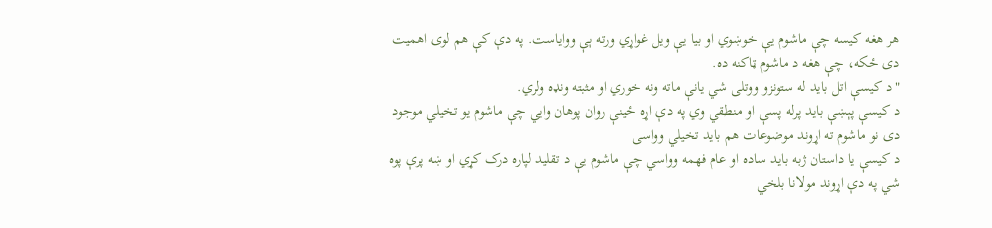هر هغه کیسه چې ماشوم یې خوښوي او بیا یې ویل غواړي ورته ېې ووایاست. په دې کې هم لوی اهمیت دی ځکه، چې هغه د ماشوم ټاکنه ده.
"د کیسې اتل باید له ستونزو ووتلی شي یانې ماته ونه خوري او مثبته ونډه ولري.
د کیسې پېښې باید پرله پسې او منطقي وي په دې اړه ځینې روان پوهان وايي چې ماشوم یو تخیلي موجود دی نو ماشوم ته اړوند موضوعات هم باید تخیلي وواسی
د کیسې یا داستان ژبه باید ساده او عام فهمه وواسي چې ماشوم یې د تقلید لپاره درک کړي او ښه پرې پوه شي په دې اړوند مولانا بلخي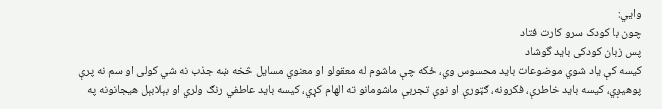وايي:
چون با کودک سرو کارت فتاد
پس زبان کودکی باید گوشاد
کیسه کې یاد شوي موضوعات باید محسوس وي، ځکه چې ماشوم له معقولو او معنوي مسایل څخه ښه جذب نه شي کولی او سم نه پرې پوهیږي، کیسه باید خاطرې، فکرونه، ګټورې او نوې تجربې ماشومانو ته الهام کړي، کیسه باید عاطفي رنګ ولري او بېلابېل هیجانونه په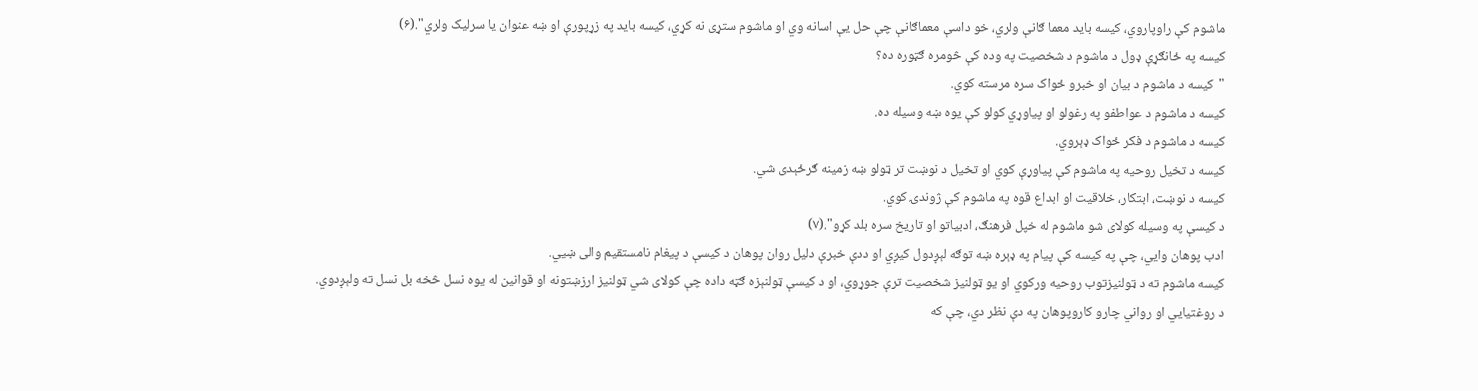ماشوم کې راوپاروي، کیسه باید معما ګانې ولري، خو داسې معماګانې چې حل یې اسانه وي او ماشوم ستړی نه کړي، کیسه باید په زړپورې او ښه عنوان یا سرلیک ولري".(۶)
کیسه په ځانګړې ډول د ماشوم د شخصیت په وده کې څومره ګټوره ده؟
"کیسه د ماشوم د بیان او خبرو ځواک سره مرسته کوي.
کیسه د ماشوم د عواطفو په رغولو او پياوړي کولو کې یوه ښه وسیله ده.
کیسه د ماشوم د فکر ځواک ډېروي.
کیسه د تخیل روحیه په ماشوم کې پياوړې کوي او تخیل د نوښت تر ټولو ښه زمینه ګرځېدی شي.
کیسه د نوښت، ابتکار، خلاقیت او ابداع قوه په ماشوم کې ژوندۍ کوي.
د کیسې په وسیله کولای شو ماشوم له خپل فرهنګ، ادبیاتو او تاریخ سره بلد کړو".(۷)
ادب پوهان وايي، چې په کیسه کې پیام په ډېره ښه توګه لېږدول کیږي او ددې خبرې دلیل روان پوهان د کیسې د پيغام نامستقیم والی ښيي.
کیسه ماشوم ته د ټولنیزتوب روحیه ورکوي او یو ټولنیز شخصیت ترې جوړوي، او د کیسې ټولنېزه ګټه داده چې کولای شي ټولنیز ارزښتونه او قوانین له یوه نسل څخه بل نسل ته ولېږدوي.
د روغتیایي او رواني چارو کاروپوهان په دې نظر دي، چې که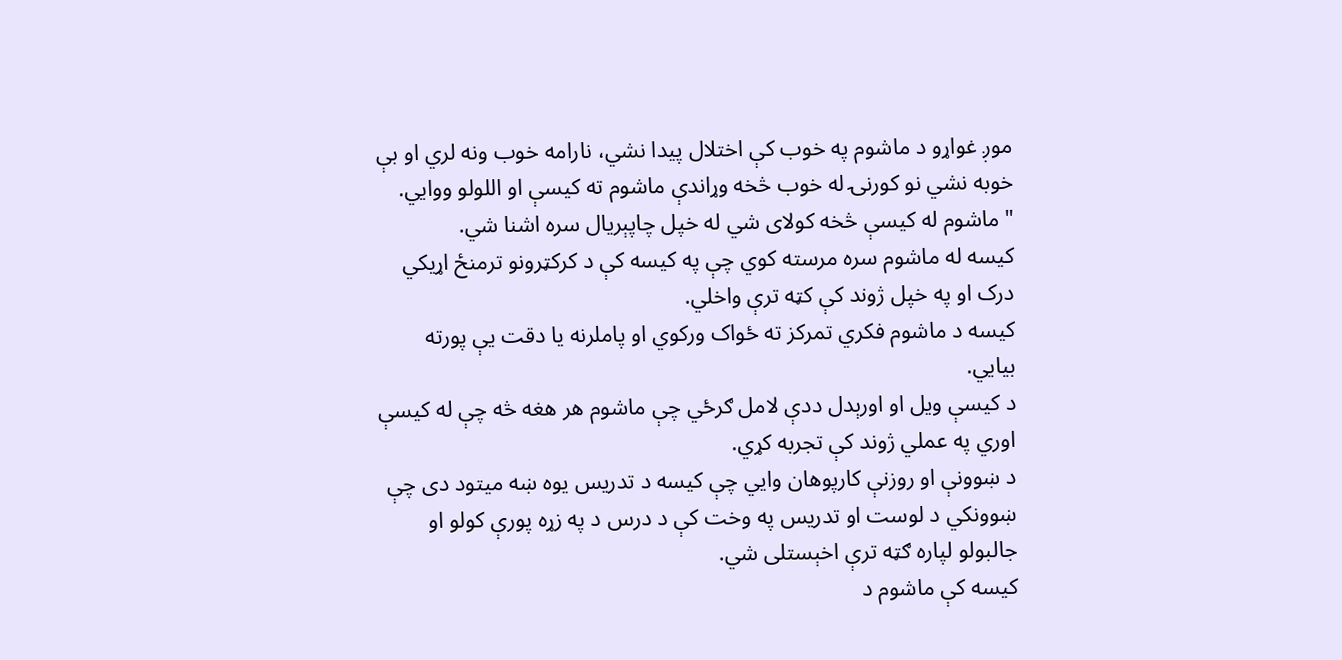موږ غواړو د ماشوم په خوب کې اختلال پیدا نشي، نارامه خوب ونه لري او بې خوبه نشي نو کورنۍ له خوب څخه وړاندې ماشوم ته کیسې او اللولو ووايي.
"ماشوم له کیسې څخه کولای شي له خپل چاپېریال سره اشنا شي.
کیسه له ماشوم سره مرسته کوي چې په کیسه کې د کرکټرونو ترمنځ اړيکي درک او په خپل ژوند کې کټه ترې واخلي.
کیسه د ماشوم فکري تمرکز ته ځواک ورکوي او پاملرنه یا دقت یې پورته بیايي.
د کیسې ویل او اورېدل ددې لامل ګرځي چې ماشوم هر هغه څه چې له کیسې اوري په عملي ژوند کې تجربه کړي.
د ښوونې او روزنې کارپوهان وايي چې کیسه د تدریس یوه ښه میتود دی چې ښوونکي د لوست او تدریس په وخت کې د درس د په زړه پورې کولو او جالبولو لپاره ګټه ترې اخېستلی شي.
کیسه کې ماشوم د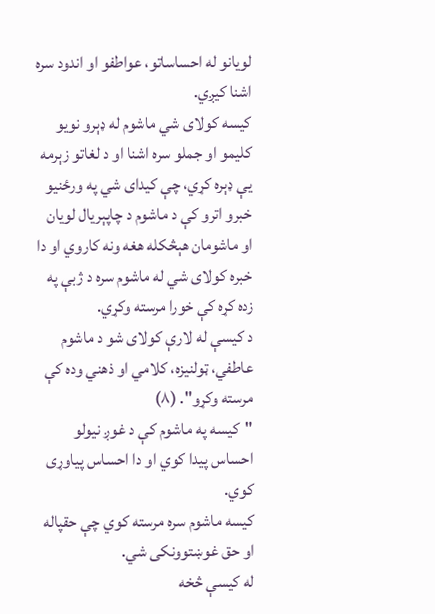لویانو له احساساتو، عواطفو او اندود سره اشنا کیږي.
کیسه کولای شي ماشوم له ډېرو نویو کلیمو او جملو سره اشنا او د لغاتو زېرمه یې ډېره کړي، چې کیدای شي په ورځنیو خبرو اترو کې د ماشوم د چاپېریال لویان او ماشومان هېڅکله هغه ونه کاروي او دا خبره کولای شي له ماشوم سره د ژبې په زده کړه کې خورا مرسته وکړي.
د کیسې له لارې کولای شو د ماشوم عاطفي، ټولنیزه، کلامي او ذهني وده کې مرسته وکړو". (۸)
"کیسه په ماشوم کې د غوږ نیولو احساس پیدا کوي او دا احساس پیاوړی کوي.
کیسه ماشوم سره مرسته کوي چې حقپاله او حق غوښتوونکی شي.
له کیسې څخه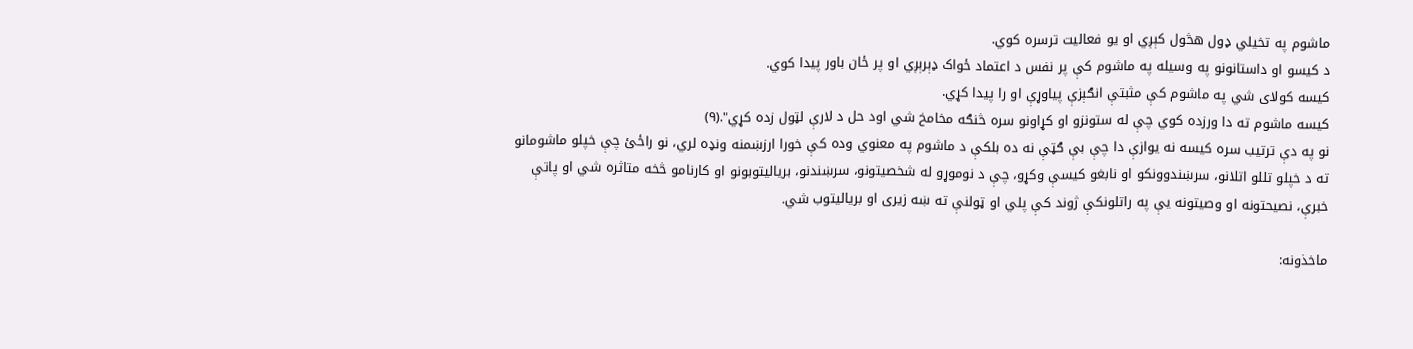ماشوم په تخیلي ډول هڅول کېږي او یو فعالیت ترسره کوي.
د کیسو او داستانونو په وسیله په ماشوم کې پر نفس د اعتماد ځواک ډېرېږي او پر ځان باور پیدا کوي.
کیسه کولای شي په ماشوم کې مثبتې انګېزې پیاوړې او را پیدا کړي.
کیسه ماشوم ته دا ورزده کوي چې له ستونزو او کړاونو سره څنګه مخامخ شي اود حل د لارې لټول زده کړي".(۹)
نو په دې ترتیب سره کیسه نه یوازې دا چې بې ګټې نه ده بلکې د ماشوم په معنوي وده کې خورا ارزښمنه ونډه لري، نو راځئ چې خپلو ماشومانو ته د خپلو تللو اتلانو، سرښندوونکو او نابغو کیسې وکړو، چې د نوموړو له شخصیتونو، سرښندنو، بریالیتوبونو او کارنامو څخه متاثره شي او پاتې خبرې، نصیحتونه او وصیتونه یې په راتلونکې ژوند کې پلي او ټولنې ته ښه زیری او بریالیتوب شي.

ماخذونه: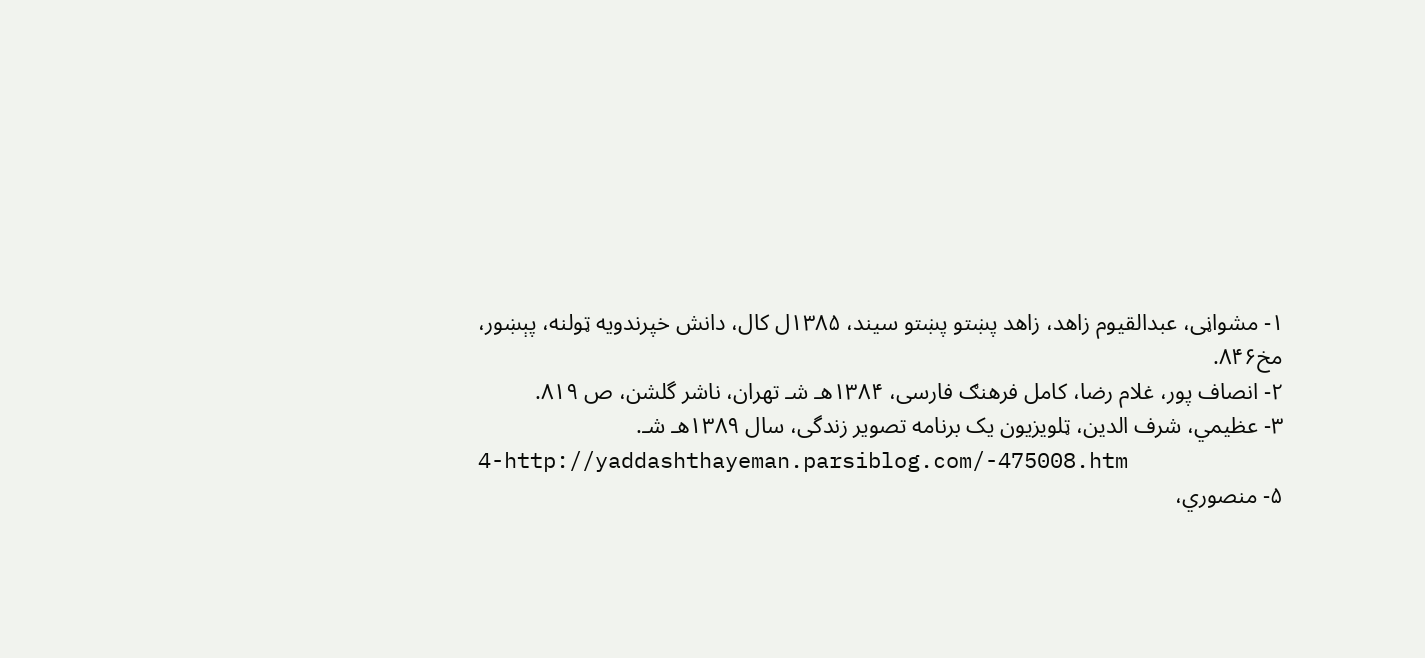۱- مشواڼی، عبدالقیوم زاهد، زاهد پښتو پښتو سیند، ۱۳۸۵ل کال، دانش خپرندویه ټولنه، پېښور، مخ۸۴۶.
۲- انصاف پور، غلام رضا، کامل فرهنګ فارسی، ۱۳۸۴هـ شـ تهران، ناشر گلشن، ص ۸۱۹.
۳- عظیمي، شرف الدین، ټلویزیون یک برنامه تصویر زندگی، سال ۱۳۸۹هـ شـ.
4-http://yaddashthayeman.parsiblog.com/-475008.htm
۵- منصوري،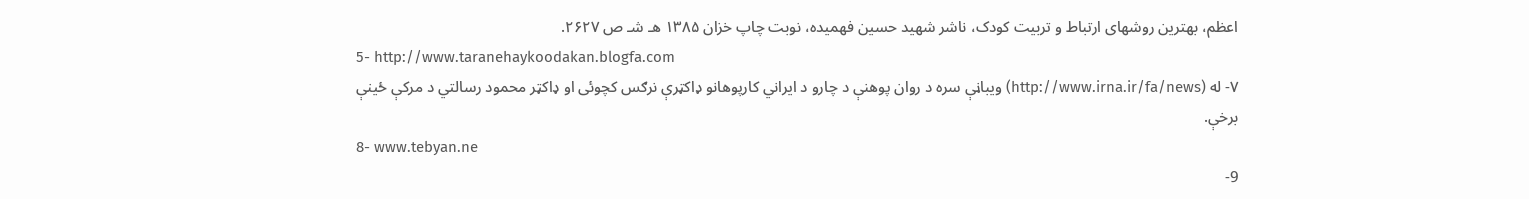اعظم، بهترین روشهای ارتباط و تربیت کودک، ناشر شهید حسین فهمیده، نوبت چاپ خزان ۱۳۸۵ هـ شـ ص ۲۶۲۷.
5- http://www.taranehaykoodakan.blogfa.com
۷- له (http://www.irna.ir/fa/news) ویباڼې سره د روان پوهنې د چارو د ایراني کارپوهانو ډاکټرې نرګس کچوئی او ډاکټر محمود رسالتي د مرکې ځینې برخې.
8- www.tebyan.ne
9-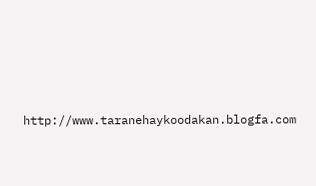http://www.taranehaykoodakan.blogfa.com